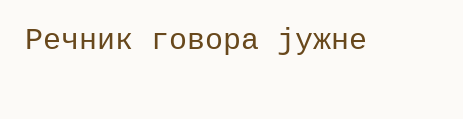Речник говора јужне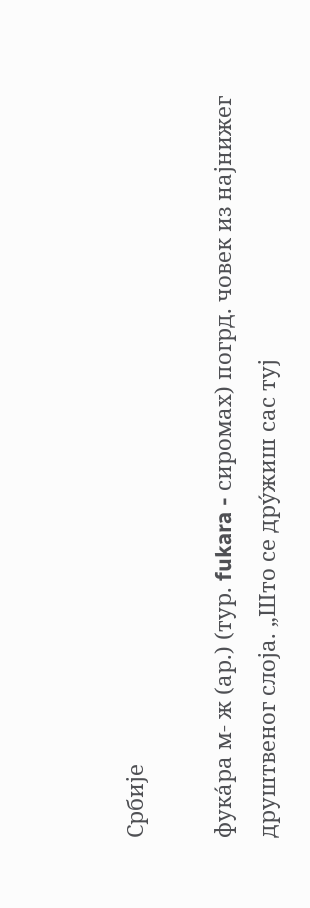Србије

фука́ра м- ж (ар.) (тур. fukara - сиромах) погрд. човек из најнижег друштвеног слоја. „Што се дру́жиш сас туј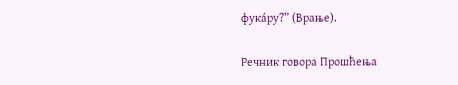фука́ру?” (Врање).

Речник говора Прошћења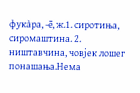фука̀ра, -е̄, ж.1. сиротиња, сиромаштина. 2. ништавчина, човјек лошег понашања.Нема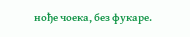нође чоека, без фукаре.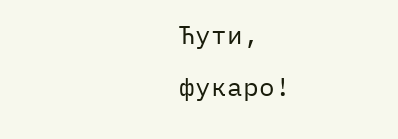Ћути, фукаро!